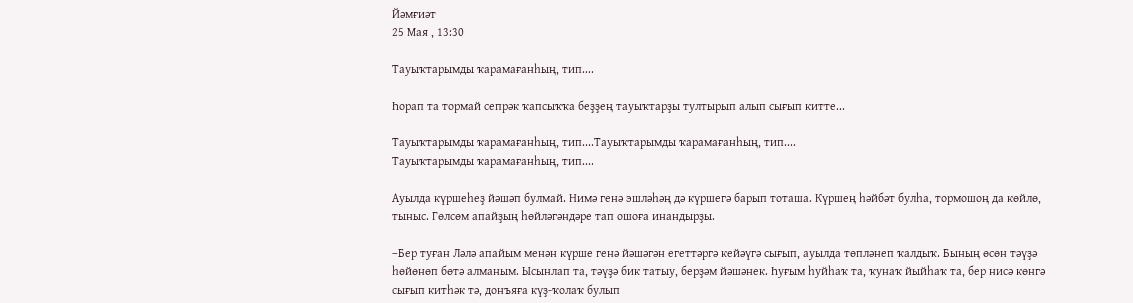Йәмғиәт
25 Мая , 13:30

Тауыҡтарымды ҡарамағанһың, тип....

Һорап та тормай сепрәк ҡапсыҡҡа беҙҙең тауыҡтарҙы тултырып алып сығып китте...

Тауыҡтарымды ҡарамағанһың, тип....Тауыҡтарымды ҡарамағанһың, тип....
Тауыҡтарымды ҡарамағанһың, тип....

Ауылда күршеһеҙ йәшәп булмай. Нимә генә эшләһәң дә күршегә барып тоташа. Күршең һәйбәт булһа, тормошоң да көйлө, тыныс. Гөлсөм апайҙың һөйләгәндәре тап ошоға инандырҙы.

–Бер туған Ләлә апайым менән күрше генә йәшәгән егеттәргә кейәүгә сығып, ауылда төпләнеп ҡалдыҡ. Бының өсөн тәүҙә һөйөнөп бөтә алманым. Ысынлап та, тәүҙә бик татыу, берҙәм йәшәнек. Һуғым һуйһаҡ та, ҡунаҡ йыйһаҡ та, бер нисә көнгә сығып китһәк тә, донъяға күҙ-ҡолаҡ булып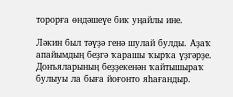торорға өндәшеүе бик уңайлы ине.

Ләкин был тәүҙә генә шулай булды. Аҙаҡ апайымдың беҙгә ҡарашы ҡырҡа үҙгәрҙе. Донъяларының беҙҙекенән ҡайтышыраҡ булыуы ла быға йоғонто яһағандыр.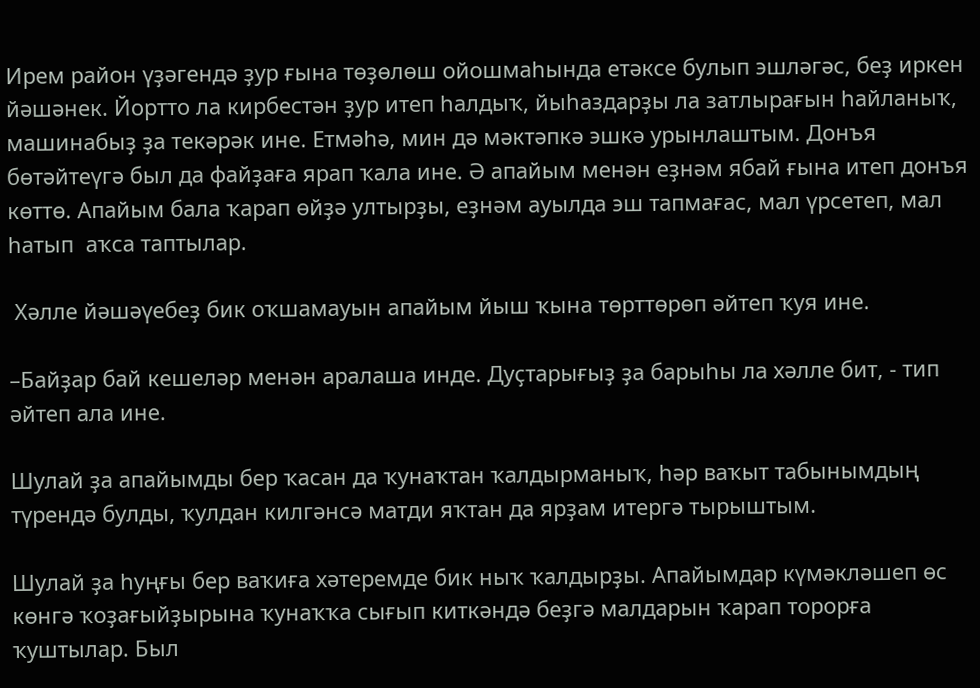Ирем район үҙәгендә ҙур ғына төҙөлөш ойошмаһында етәксе булып эшләгәс, беҙ иркен йәшәнек. Йортто ла кирбестән ҙур итеп һалдыҡ, йыһаздарҙы ла затлырағын һайланыҡ, машинабыҙ ҙа текәрәк ине. Етмәһә, мин дә мәктәпкә эшкә урынлаштым. Донъя бөтәйтеүгә был да файҙаға ярап ҡала ине. Ә апайым менән еҙнәм ябай ғына итеп донъя көттө. Апайым бала ҡарап өйҙә ултырҙы, еҙнәм ауылда эш тапмағас, мал үрсетеп, мал һатып  аҡса таптылар.

 Хәлле йәшәүебеҙ бик оҡшамауын апайым йыш ҡына төрттөрөп әйтеп ҡуя ине.

–Байҙар бай кешеләр менән аралаша инде. Дуҫтарығыҙ ҙа барыһы ла хәлле бит, - тип әйтеп ала ине.

Шулай ҙа апайымды бер ҡасан да ҡунаҡтан ҡалдырманыҡ, һәр ваҡыт табынымдың түрендә булды, ҡулдан килгәнсә матди яҡтан да ярҙам итергә тырыштым.

Шулай ҙа һуңғы бер ваҡиға хәтеремде бик ныҡ ҡалдырҙы. Апайымдар күмәкләшеп өс көнгә ҡоҙағыйҙырына ҡунаҡҡа сығып киткәндә беҙгә малдарын ҡарап торорға ҡуштылар. Был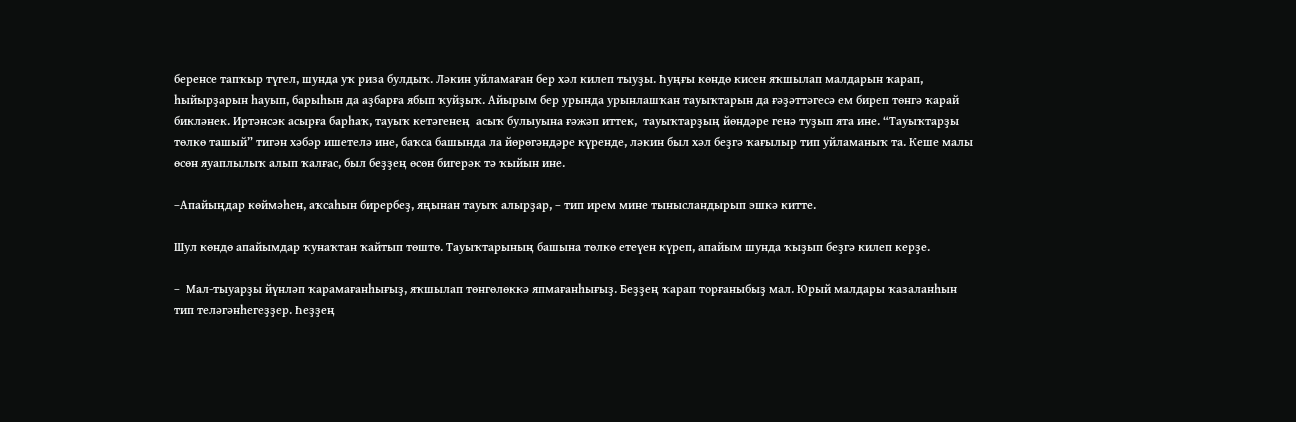беренсе тапҡыр түгел, шунда уҡ риза булдыҡ. Ләкин уйламаған бер хәл килеп тыуҙы. Һуңғы көндө кисен яҡшылап малдарын ҡарап, һыйырҙарын һауып, барыһын да аҙбарға ябып ҡуйҙыҡ. Айырым бер урында урынлашҡан тауыҡтарын да ғәҙәттәгесә ем биреп төнгә ҡарай бикләнек. Иртәнсәк асырға барһаҡ, тауыҡ кетәгенең  асыҡ булыуына ғәжәп иттек,  тауыҡтарҙың йөндәре генә туҙып ята ине. “Тауыҡтарҙы төлкө ташый” тигән хәбәр ишетелә ине, баҡса башында ла йөрөгәндәре күренде, ләкин был хәл беҙгә ҡағылыр тип уйламаныҡ та. Кеше малы өсөн яуаплылыҡ алып ҡалғас, был беҙҙең өсөн бигерәк тә ҡыйын ине.

–Апайыңдар көймәһен, аҡсаһын бирербеҙ, яңынан тауыҡ алырҙар, – тип ирем мине тынысландырып эшкә китте.

Шул көндө апайымдар ҡунаҡтан ҡайтып төштө. Тауыҡтарының башына төлкө етеүен күреп, апайым шунда ҡыҙып беҙгә килеп керҙе.

–  Мал-тыуарҙы йүнләп ҡарамағанһығыҙ, яҡшылап төнгөлөккә япмағанһығыҙ. Беҙҙең ҡарап торғаныбыҙ мал. Юрый малдары ҡазаланһын тип теләгәнһегеҙҙер. Һеҙҙең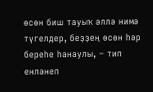өсөн биш тауыҡ әллә нимә түгелдер, беҙҙең өсөн һәр береһе һанаулы, – тип енләнеп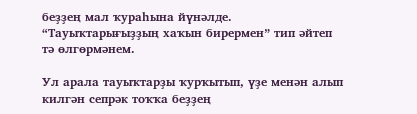беҙҙең мал ҡураһына йүнәлде. “Тауыҡтарығыҙҙың хаҡын бирермен” тип әйтеп тә өлгөрмәнем.

Ул арала тауыҡтарҙы ҡурҡытып, үҙе менән алып килгән сепрәк тоҡҡа беҙҙең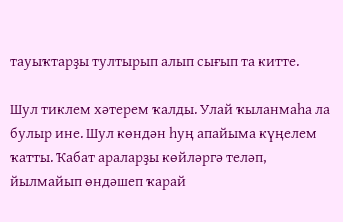тауыҡтарҙы тултырып алып сығып та китте.

Шул тиклем хәтерем ҡалды. Улай ҡыланмаһа ла булыр ине. Шул көндән һуң апайыма күңелем ҡатты. Ҡабат араларҙы көйләргә теләп, йылмайып өндәшеп ҡарай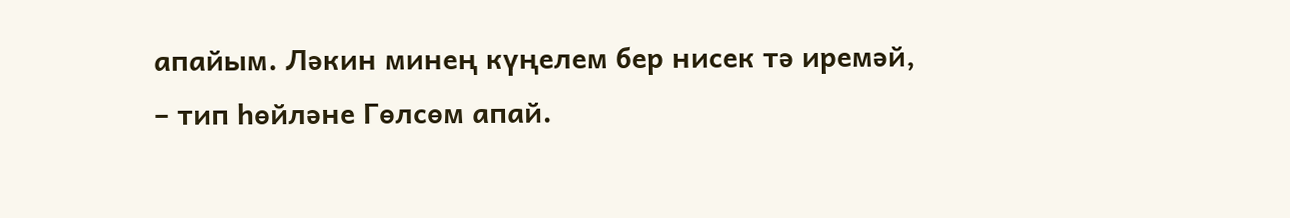апайым. Ләкин минең күңелем бер нисек тә иремәй, – тип һөйләне Гөлсөм апай.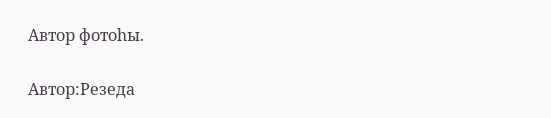Автор фотоһы.

Автор:Резеда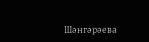Шәнгәрәева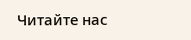Читайте нас